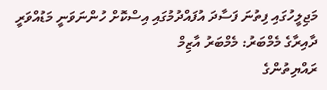މަޖިލީހުގައި ފިތުނަ ފަސާދަ އުފައްދުމުގައި އިސްކޮށް ހުންނަވަނީ މަޑުއްވަރީ ދާއިރާގެ މެމްބަރު: މެމްބަރު އާޒިމް
ރައްޔިތުންގެ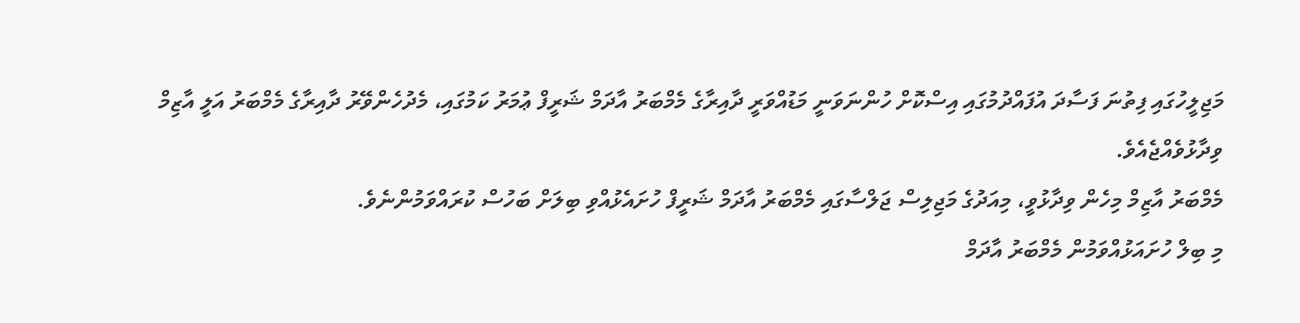މަޖިލީހުގައި ފިތުނަ ފަސާދަ އުފައްދުމުގައި އިސްކޮށް ހުންނަވަނީ މަޑުއްވަރީ ދާއިރާގެ މެމްބަރު އާދަމް ޝަރީފް ޢުމަރު ކަމުގައި، މެދުހެންވޭރު ދާއިރާގެ މެމްބަރު އަލީ އާޒިމް ވިދާޅުވެއްޖެއެވެ.
މެމްބަރު އާޒިމް މިހެން ވިދާޅުވީ، މިއަދުގެ މަޖިލިސް ޖަލްސާގައި މެމްބަރު އާދަމް ޝަރީފް ހުށައެޅުއްވި ބިލަށް ބަހުސް ކުރައްވަމުންނެވެ.
މި ބިލް ހުށައަޅުއްވަމުން މެމްބަރު އާދަމް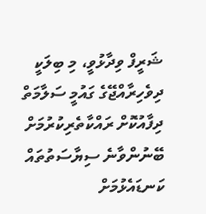ޝަރީފް ވިދާޅުވީ، މި ބިލަކީ ދިވެހިރާއްޖޭގެ ގައުމީ ސަލާމަތް ދިފާއުކޮށް ރައްކާތެރިކުރުމަށް ބޭނުންވާނެ ސިޔާސަތުތައް ކަނޑައެޅުމަށް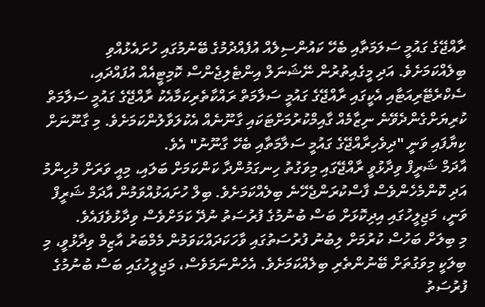ރާއްޖޭގެ ގައުމީ ސަލަމަތާއި ބެހޭ ކައުންސިލެއް އުފެއްދުމުގެ ބޭނުމުގައި ހުށައެޅުއްވި ބިލެއްކަމަށެވެ. އަދި މީގެއިތުރުން ނޭޝަނަލް އިންޓެލިޖެންސް ކޮމިޓީއެއް އުފައްދައި، ސެކްރެޓޭރިއަޓާއި އެކީގައި ރާއްޖޭގެ ގައުމީ ސަލާމަތް ރައްކާތެރިކަމާއެކު ރާއްޖޭގެ ގައުމީ ސަލާމަތް ކުރިޔަށްގެންދެވޭނެ ނިޒާމެއް ގާއިމްކުރުމަށްޓަކައި ގާނޫނެއް އެކުލަވާލުންކަމަށެވެ. މި ގާނޫނަށް ކިޔާފައި ވަނީ "ދިވެހިރާއްޖޭގެ ގައުމީ ސަލާމަތާއި ބެހޭ ގާނޫނު" އެވެ.
އާދަމް ޝަރީފް ވިދާޅުވީ ރާއްޖޭގައި މިވަގުތު ހިނގަމުންދާ ކަންކަމަށް ބަލައި، މިއީ ވަރަށް މުހިންމު އަދި ކޮންމެހެންވެސް ފާސްކުރަންޖެހޭނެ ބިލެއްކަމަށެވެ. ބިލް ހުށައަޅުއްވަމުން އާދަމް ޝަރީފް ވަނީ، މަޖިލީހުގައި އިދިކޮޅަށް ބަސް ބުނުމުގެ ފުރުސަތު ނުދޭ ކަމަށްވެސް ވިދާޅުވެފައެވެ.
މި ބިލަށް ބަހުސް ކުރުމަށް ލިބުނު ފުރުސަތުގައި ވާހަކަދައްކަވަމުން މެމްބަރު އާޒިމް ވިދާޅުވީ، މި ބިލަކީ މިވަގުތަށް ބޭނުންތެރި ބިލެއްކަމަށެވެ. އެހެންނަމަވެސް، މަޖިލީހުގައި ބަސް ބުނުމުގެ ފުރުސަތު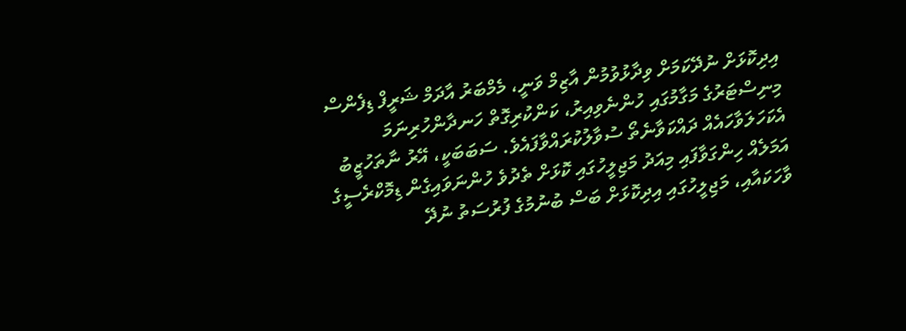އިދިކޮޅަށް ނުދޭކަމަށް ވިދާޅުވުމުން އާޒިމް ވަނީ، މެމްބަރު އާދަމް ޝަރީފް ޑިފެންސް މިނިސްޓަރުގެ މަގާމުގައި ހުންނެވިއިރު، ކަންކުރިގޮތް ހަނދާންހުރިނަމަ އެކަހަލަވާހައެއް ދައްކަވާނެތޯ ސުވާލުކުރައްވާފައެވެ. ސަބަބަކީ، އޭރު ނާތަހުޒީބު އަމަލެއް ހިންގަވާފައި މިއަދު މަޖިލީހުގައި ކޮޅަށް ތެދުވެ ހުންނަވައިގެން ޑިމޮކްރެސީގެ ވާހަކައާއި، މަޖިލީހުގައި އިދިކޮޅަށް ބަސް ބުނުމުގެ ފުރުސަތު ނުދޭ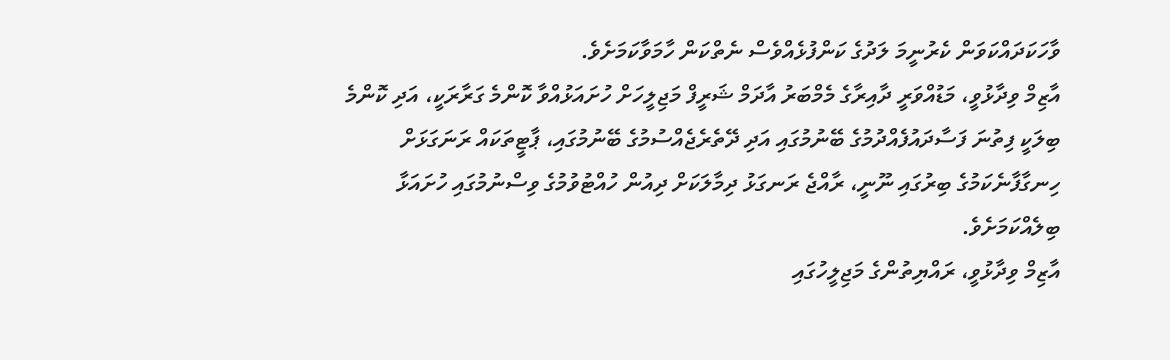ވާހަކަދައްކަވަން ކެރުނީމަ ލަދުގެ ކަންފުޅެއްވެސް ނެތްކަން ހާމަވާކަމަށެވެ.
އާޒިމް ވިދާޅުވީ، މަޑުއްވަރީ ދާއިރާގެ މެމްބަރު އާދަމް ޝަރީފް މަޖިލީހަށް ހުށައަޅުއްވާ ކޮންމެ ގަރާރަކީ، އަދި ކޮންމެ ބިލަކީ ފިތުނަ ފަސާދައުފެއްދުމުގެ ބޭނުމުގައި އަދި ދޭތެރެޖެއްސުމުގެ ބޭނުމުގައި، ޕާޓީތަކައް ރަނަގަޅަށް ހިނގާފާނެކަމުގެ ބިރުގައި ނޫނީ، ރާއްޖެ ރަނގަޅު ދިމާލަކަށް ދިއުން ހުއްޓުވުމުގެ ވިސްނުމުގައި ހުށައަޅާ ބިލެއްކަމަށެވެ.
އާޒިމް ވިދާޅުވީ، ރައްޔިތުންގެ މަޖިލީހުގައި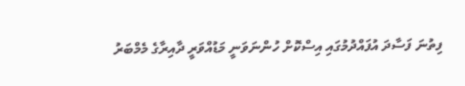ފިތުނަ ފަސާދަ އުފައްދުމުގައި އިސްކޮށް ހުންނަވަނީ މަޑުއްވަރީ ދާއިރާގެ މެމްބަރު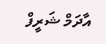އާދަމް ޝަރީފް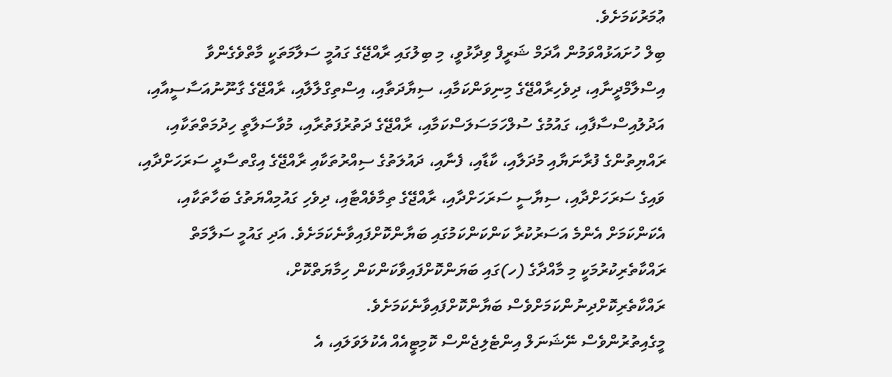ޢުމަރުކަމަށެވެ.
ބިލް ހުށައަޅުއްވަމުން އާދަމް ޝަރީފް ވިދާޅުވީ، މި ބިލުގައި ރާއްޖޭގެ ގައުމީ ސަލާމަތަކީ މާތްވެގެންވާ އިސްލާމްދީނާއި، ދިވެހިރާއްޖޭގެ މިނިވަންކަމާއި، ސިޔާދަތާއި، އިސްތިގްލާލާއި، ރާއްޖޭގެ ގާނޫނުއަސާސީއާއި، އަދުލުއިސްސާފާއި، ގައުމުގެ ސުލްހަމަސަލަސްކަމާއި، ރާއްޖޭގެ ދަތުރުފަތުރާއި، މުވާސަލާތީ ހިދުމަތްތަކާއި، ރައްޔިތުންގެ ފުރާނަޔާއި މުދަލާއި، ކާޑާއި، ފެނާއި، ދައުލަތުގެ ސިއްރުތަކާއި ރާއްޖޭގެ އިގްތސާދީ ސަރަހަށްދާއި، ވައިގެ ސަރަހަށްދާއި، ސިޔާސީ ސަރަހަށްދާއި، ރާއްޖޭގެ ތިމާވެއްޓާއި، ދިވެހި ގައުމިއްޔަތުގެ ބަހާތަކާއި، އެކަންކަމަށް އެންމެ އަސަރުކުރާ ކަންކަންކަމުގައި ބަޔާންކޮށްފައިވާނެކަމަށެވެ. އަދި ގައުމީ ސަލާމަތް ރައްކާތެރިކުރުމަކީ މި މާއްދާގެ (ހ)ގައި ބަޔަންކޮށްފައިވާކަންކަން ހިމާޔަތްކޮށް، ރައްކާތެރިކޮށްދިނުންކަމަށްވެސް ބަޔާންކޮށްފައިވާނެކަމަށެވެ.
މީގެއިތުރުންވެސް ނޭޝަނަލް އިންޓެލިޖެންސް ކޮމިޓީއެއް އެކުލަވަލައި، އެ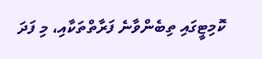ކޮމިޓީގައި ތިބެންވާނެ ފަރާތްތަކާއި، މި ފަދަ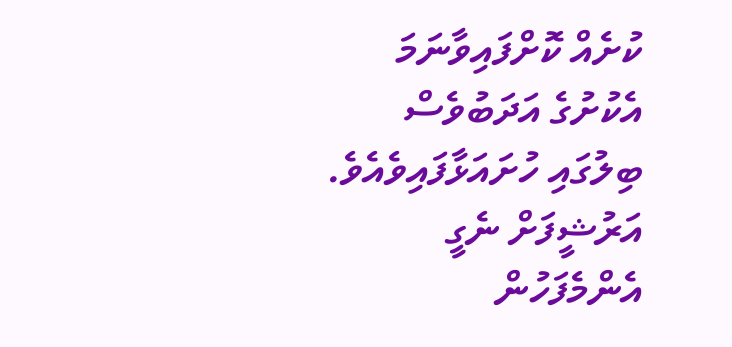ކުށެއް ކޮށްފައިވާނަމަ އެކުށުގެ އަދަބުވެސް ބިލުގައި ހުށައަޅާފައިވެއެވެ.
އަރުޝީފަށް ނެގީ
އެންމެފަހުން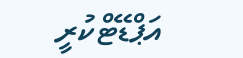އަޕްޑޭޓްކުރީ